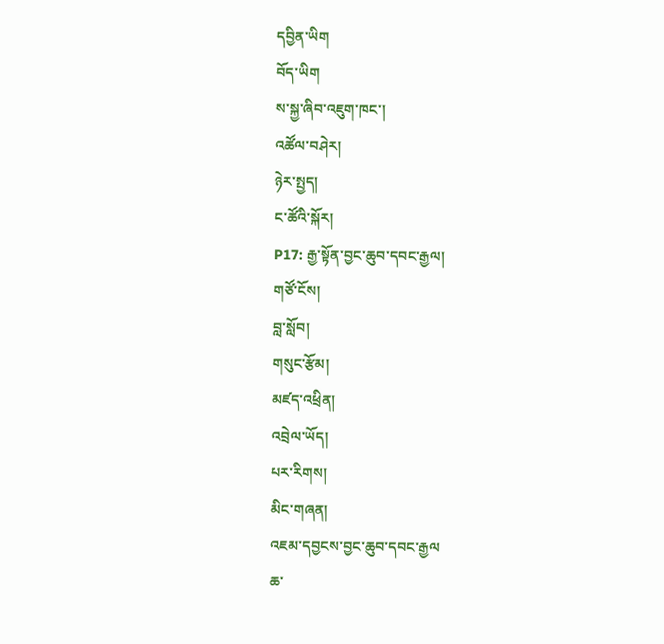དབྱིན་ཡིག
བོད་ཡིག
ས་སྐྱ་ཞིབ་འཇུག་ཁང་།
འཚོལ་བཤེར།
ཉེར་སྤྱད།
ང་ཚོའི་སྐོར།
P17: རྒྱ་སྟོན་བྱང་ཆུབ་དབང་རྒྱལ།
གཙོ་ངོས།
བླ་སློབ།
གསུང་རྩོམ།
མཛད་འཕྲིན།
འབྲེལ་ཡོད།
པར་རིགས།
མིང་གཞན།
འཇམ་དབྱངས་བྱང་ཆུབ་དབང་རྒྱལ
ཆ་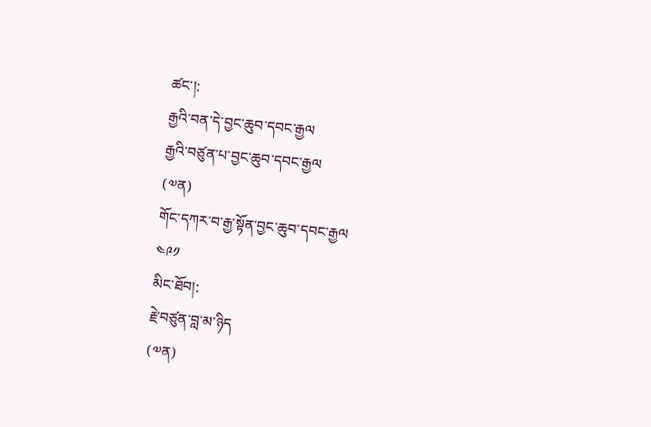ཚང་།:
རྒྱའི་བན་དེ་བྱང་ཆུབ་དབང་རྒྱལ
རྒྱའི་བཙུན་པ་བྱང་ཆུབ་དབང་རྒྱལ
(༧ན)
གོང་དཀར་བ་རྒྱ་སྟོན་བྱང་ཆུབ་དབང་རྒྱལ
༤༩༡
མིང་ཐོབ།:
རྗེ་བཙུན་བླ་མ་ཉིད
(༧ན)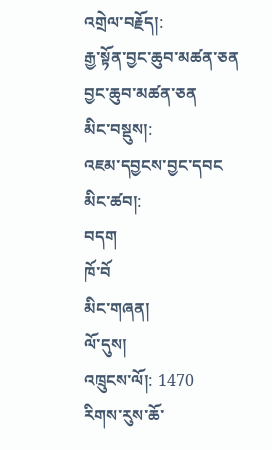འགྲེལ་བརྗོད།:
རྒྱ་སྟོན་བྱང་ཆུབ་མཚན་ཅན
བྱང་ཆུབ་མཚན་ཅན
མིང་བསྡུས།:
འཇམ་དབྱངས་བྱང་དབང
མིང་ཚབ།:
བདག
ཁོ་བོ
མིང་གཞན།
ལོ་དུས།
འཁྲུངས་ལོ།: 1470
རིགས་རུས་ཆོ་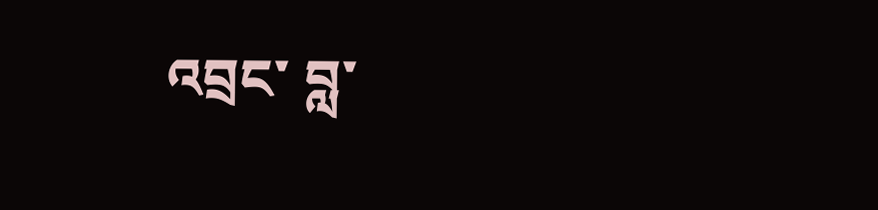འབྲང་ བླ་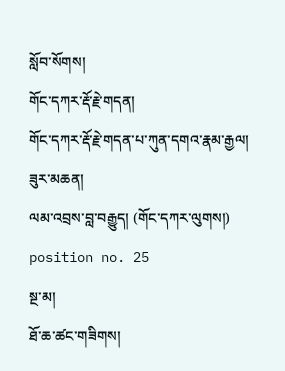སློབ་སོགས།
གོང་དཀར་རྡོ་རྗེ་གདན།
གོང་དཀར་རྡོ་རྗེ་གདན་པ་ཀུན་དགའ་རྣམ་རྒྱལ།
ཟུར་མཆན།
ལམ་འབྲས་བླ་བརྒྱུད། (གོང་དཀར་ལུགས།) position no. 25
སྔ་མ།
ཐོ་ཆ་ཚང་གཟིགས།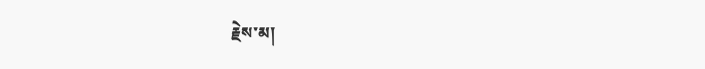རྗེས་མ།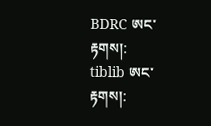BDRC ཨང་རྟགས།:
tiblib ཨང་རྟགས།: